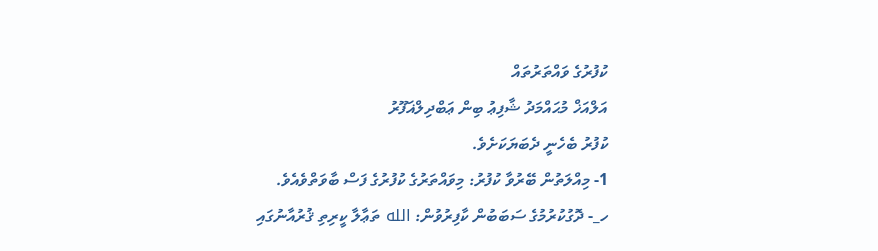ކުފުރުގެ ވައްތަރުތައް
އަލްއަޚް މުޙައްމަދު ޝާފިޢު ބިން ޢަބްދިލްޣަފޫރު
ކުފުރު ބެހެނީ ދެބަޔަކަށެވެ.
1- މިއްލަތުން ބޭރުވާ ކުފުރު: މިވައްތަރުގެ ކުފުރުގެ ފަސް ބާވަތްވެއެވެ.
ހ_- ދޮގުކުރުމުގެ ސަބަބުން ކާފިރުވުން: الله ތަޢާލާ ކީރިތި ޤުރުއާނުގައި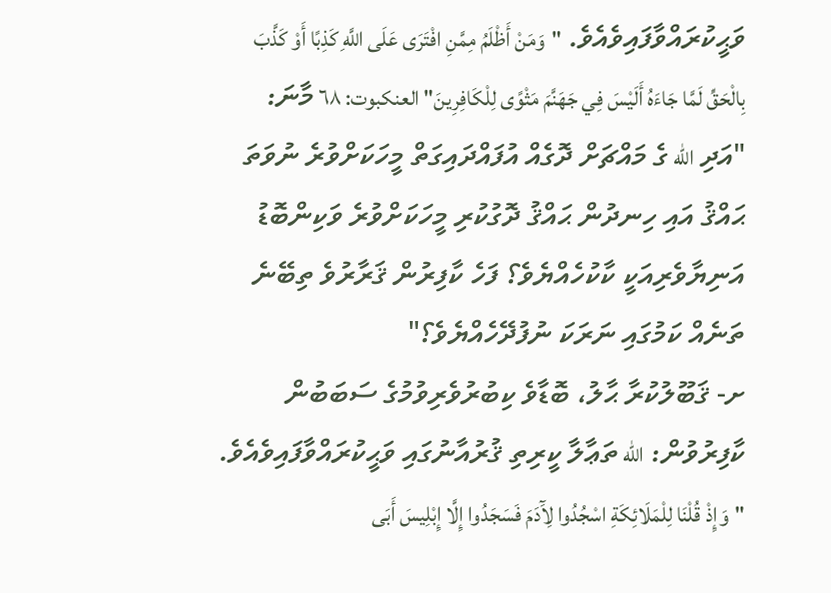ވަޙީކުރައްވާފައިވެއެވެ. "وَمَنْ أَظْلَمُ مِمَّنِ افْتَرَى عَلَى اللَّهِ كَذِبًا أَوْ كَذَّبَ بِالْحَقِّ لَمَّا جَاءَهُ أَلَيْسَ فِي جَهَنَّمَ مَثْوًى لِلْكَافِرِينَ" العنكبوت: ٦٨ މާނަ: "އަދި الله ގެ މައްޗަށް ދޮގެއް އުފައްދައިގަތް މީހަކަށްވުރެ ނުވަތަ ޙައްޤު އައި ހިނދުން ޙައްޤު ދޮގުކުރި މީހަކަށްވުރެ ވަކިންބޮޑު އަނިޔާވެރިއަކީ ކާކުހެއްޔެވެ؟ ފަހެ ކާފިރުން ޤަރާރުވެ ތިބޭނެ ތަނެއް ކަމުގައި ނަރަކަ ނުފުދޭހެއްޔެވެ؟"
ށ- ޤަބޫލުކުރާ ޙާލު، ބޮޑާވެ ކިބުރުވެރިވުމުގެ ސަބަބުން ކާފިރުވުން: الله ތަޢާލާ ކީރިތި ޤުރުއާނުގައި ވަޙީކުރައްވާފައިވެއެވެ. "وَإِذْ قُلْنَا لِلْمَلَائِكَةِ اسْجُدُوا لِآَدَمَ فَسَجَدُوا إِلَّا إِبْلِيسَ أَبَى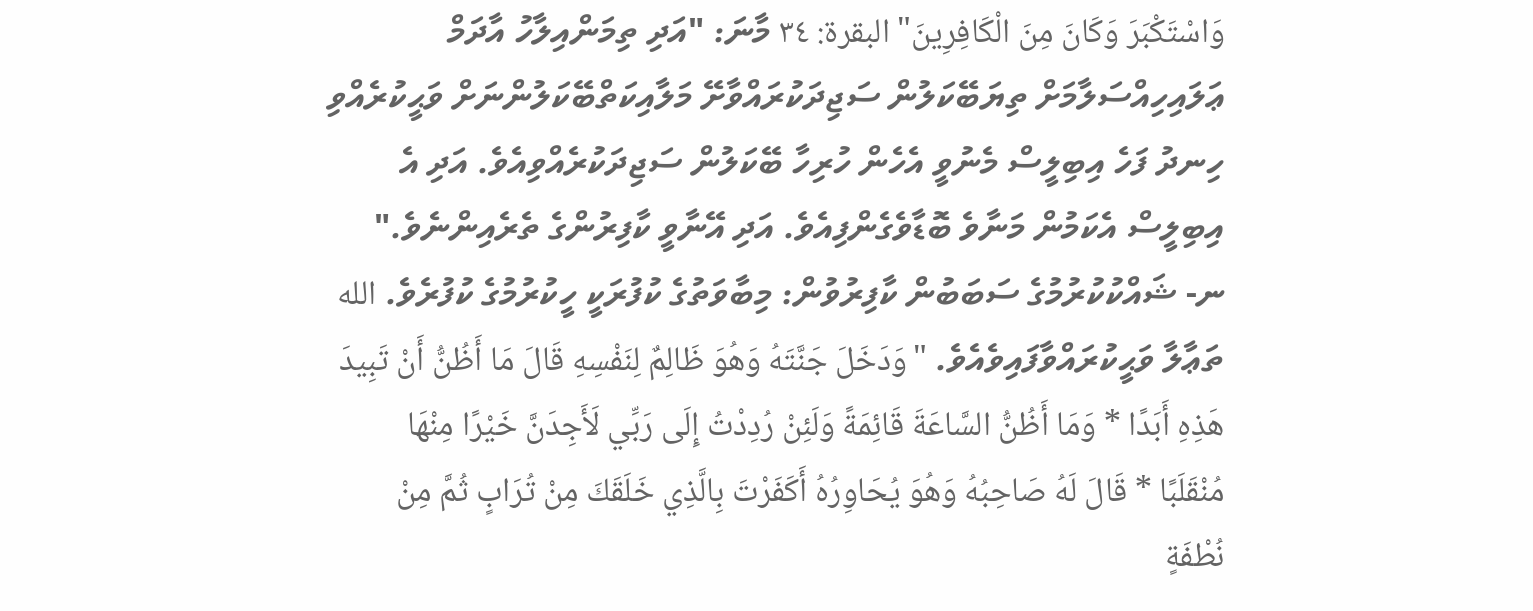وَاسْتَكْبَرَ وَكَانَ مِنَ الْكَافِرِينَ" البقرة: ٣٤ މާނަ: "އަދި ތިމަންއިލާހު އާދަމް ޢަލައިހިއްސަލާމަށް ތިޔަބޭކަލުން ސަޖިދަކުރައްވާށޭ މަލާއިކަތްބޭކަލުންނަށް ވަޙީކުރެއްވި ހިނދު ފަހެ އިބިލީސް މެނުވީ އެހެން ހުރިހާ ބޭކަލުން ސަޖިދަކުރެއްވިއެވެ. އަދި އެ އިބިލީސް އެކަމުން މަނާވެ ބޮޑާވެގެންފިއެވެ. އަދި އޭނާވީ ކާފިރުންގެ ތެރެއިންނެވެ."
ނ- ޝައްކުކުރުމުގެ ސަބަބުން ކާފިރުވުން: މިބާވަތުގެ ކުފުރަކީ ހީކުރުމުގެ ކުފުރެވެ. الله ތަޢާލާ ވަޙީކުރައްވާފައިވެއެވެ. "وَدَخَلَ جَنَّتَهُ وَهُوَ ظَالِمٌ لِنَفْسِهِ قَالَ مَا أَظُنُّ أَنْ تَبِيدَ هَذِهِ أَبَدًا * وَمَا أَظُنُّ السَّاعَةَ قَائِمَةً وَلَئِنْ رُدِدْتُ إِلَى رَبِّي لَأَجِدَنَّ خَيْرًا مِنْهَا مُنْقَلَبًا * قَالَ لَهُ صَاحِبُهُ وَهُوَ يُحَاوِرُهُ أَكَفَرْتَ بِالَّذِي خَلَقَكَ مِنْ تُرَابٍ ثُمَّ مِنْ نُطْفَةٍ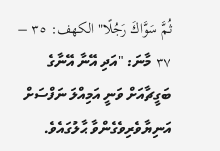ثُمَّ سَوَّاكَ رَجُلًا" الكهف: ٣٥ – ٣٧ މާނަ: "އަދި އޭނާ އޭނާގެ ބަގީޗާއަށް ވަނީ އަމިއްލަ ނަފްސަށް އަނިޔާވެރިވެގެންވާ ޙާލުގައެވެ.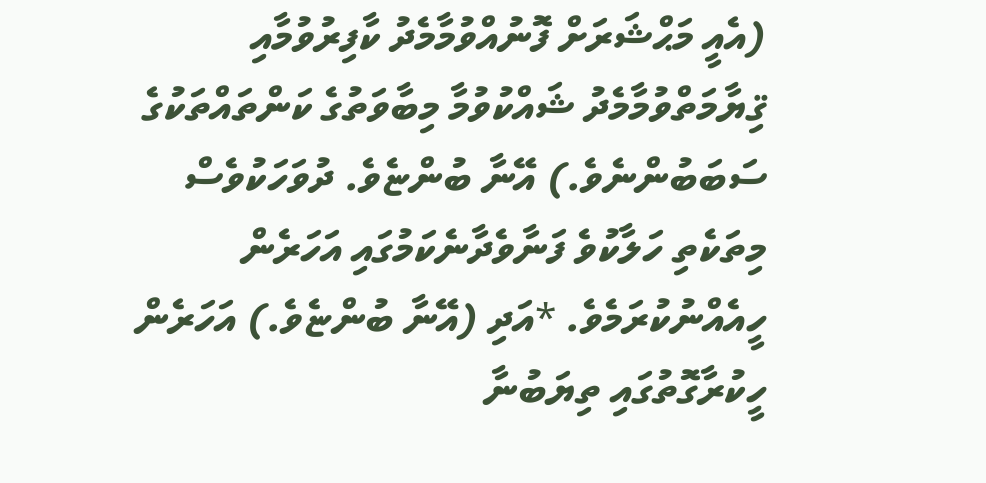(އެއީ މަޙްޝަރަށް ފޮނުއްވުމާމެދު ކާފިރުވުމާއި ޤިޔާމަތްވުމާމެދު ޝައްކުވުމާ މިބާވަތުގެ ކަންތައްތަކުގެ ސަބަބުންނެވެ.) އޭނާ ބުންޏެވެ. ދުވަހަކުވެސް މިތަކެތި ހަލާކުވެ ފަނާވެދާނެކަމުގައި އަހަރެން ހީއެއްނުކުރަމެވެ. *އަދި (އޭނާ ބުންޏެވެ.) އަހަރެން ހީކުރާގޮތުގައި ތިޔަބުނާ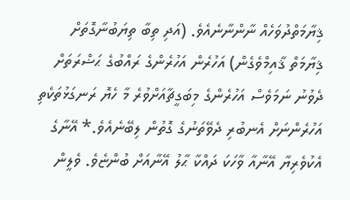ޤިޔާމަތްދުވަހެއް ނާންނާނެއެވެ. (އަދި ތިބާ ތިޔަބުނާގޮތަށް ޤިޔާމަތް ޤާއިމްވެގެން) އަހުރެން އަހުރެންގެ ރައްބުގެ ޙަޟްރަތަށް ދެވުނު ނަމަވެސް އަހުރެންގެ މިބަގީޗާއަށްވުރެ މާ ހެޔޮ ރަނގަޅުތަކެތި އަހުރެންނަށް އެނބުރި ދެވޭތަނުގެ ގޮތުން ލިބޭނެއެވެ.* އޭނާގެ އެކުވެރިޔާ އޭނާއާ ވާހަކަ ދައްކާ ޙާލު އޭނާއަށް ބުންޏެވެ. ވެލީން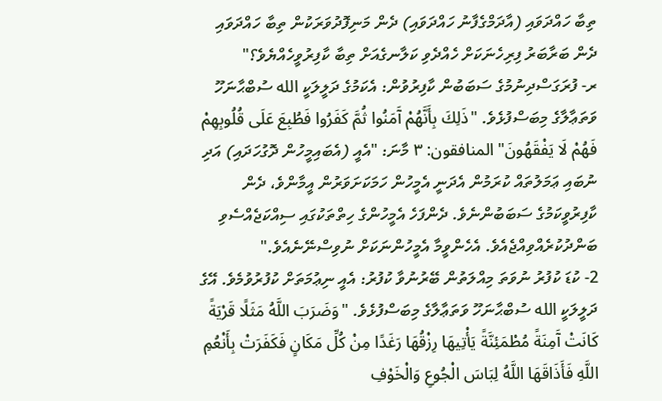ތިބާ ހައްދަވައި (އާދަމްގެފާނު ހައްދަވައި) ދެން މަނިފޮދުވަރަކުން ތިބާ ހައްދަވައި ދެން ބަރާބަރު ފިރިހެނަކަށް ހެއްދެވި ކަލާނގެއަށް ތިބާ ކާފިރުވީހެއްޔެވެ؟"
ރ- ފުރަގަސްދިނުމުގެ ސަބަބުން ކާފިރުވުން: އެކަމުގެ ދަލީލަކީ الله ސުބްޙާނަހޫ ވަތަޢާލާގެ މިބަސްފުޅެވެ. "ذَلِكَ بِأَنَّهُمْ آَمَنُوا ثُمَّ كَفَرُوا فَطُبِعَ عَلَى قُلُوبِهِمْ فَهُمْ لَا يَفْقَهُونَ" المنافقون: ٣ މާނަ: "އެއީ (އެބައިމީހުން ދޮގުހަދައި) އަދި ނުބައި ޢަމަލުތައް ކުރަމުން އެދަނީ އެމީހުން ހަމަކަށަވަރުން އީމާންވެ، ދެން ކާފިރުވީކަމުގެ ސަބަބުންނެވެ. ދެންފަހެ އެމީހުންގެ ހިތްތަކުގައި ސިއްކަޖެއްސެވި ބަންދުކުރެއްވިއްޖެއެވެ. އެހެންވީމާ އެމީހުންނަކަށް ނުވިސްނޭނެއެވެ."
2- ކުޑަ ކުފުރު ނުވަތަ މިއްލަތުން ބޭރުނުވާ ކުފުރު: އެއީ ނިޢުމަތަށް ކުފުރުވުމެވެ. އޭގެ ދަލީލަކީ الله ސުބްޙާނަހޫ ވަތަޢާލާގެ މިބަސްފުޅެވެ. "وَضَرَبَ اللَّهُ مَثَلًا قَرْيَةً كَانَتْ آَمِنَةً مُطْمَئِنَّةً يَأْتِيهَا رِزْقُهَا رَغَدًا مِنْ كُلِّ مَكَانٍ فَكَفَرَتْ بِأَنْعُمِ اللَّهِ فَأَذَاقَهَا اللَّهُ لِبَاسَ الْجُوعِ وَالْخَوْفِ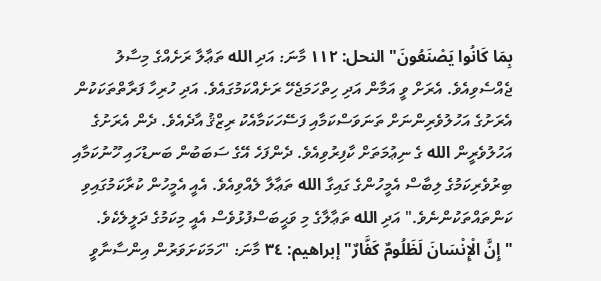بِمَا كَانُوا يَصْنَعُونَ" النحل: ١١٢ މާނަ: އަދި الله ތަޢާލާ ރަށެއްގެ މިސާލު ޖެއްސެވިއެވެ. އެރަށް ވީ އަމާން އަދި ހިތްހަމަޖެހޭ ރަށެއްކަމުގައެވެ. އަދި ހުރިހާ ފަރާތްތަކަކުން އެރަށުގެ އަހުލުވެރިންނަށް ތަނަވަސްކަމާއި ފަސޭހަކަމާއެކު ރިޒްޤު އާދެއެވެ. ދެން އެރަށުގެ އަހުލުވެރީން الله ގެ ނިޢުމަތަށް ކާފިރުވިއެވެ. ދެންފަހެ އޭގެ ސަބަބުން ބަނޑުހައި ހޫނުކަމާއި ބިރުވެރިކަމުގެ ލިބާސް އެމީހުންގެ ގައިގާ الله ތަޢާލާ ލެއްވިއެވެ. އެއީ އެމީހުން ކުރާކަމުގައިވި ކަންތައްތަކުންނެވެ." އަދި الله ތަޢާލާގެ މި ވަޙީބަސްފުޅުވެސް އެއީ މިކަމުގެ ދަލީލެކެވެ. "إِنَّ الْإِنْسَانَ لَظَلُومٌ كَفَّارٌ" إبراهيم: ٣٤ މާނަ: "ހަމަކަށަވަރުން އިންސާނާވީ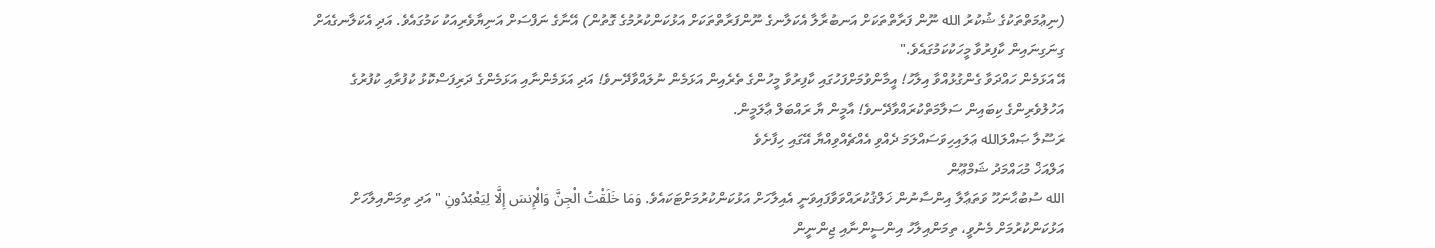(ނިޢުމަތްތަކުގެ ޝުކުރު الله ނޫން ފަރާތްތަކަށް އަނބުރާލާ އެކަލާނގެ ނޫންފަރާތްތަކަށް އަޅުކަންކުރުމުގެ ގޮތުން) އޭނާގެ ނަފްސަށް އަނިޔާވެރިއަކު ކަމުގައެވެ. އަދި އެކަލާނގެއަށް ގިނަގިނައިން ކާފިރުވާ މީހަކުކަމުގައެވެ."
އޭ އަޅަމެން ހައްދަވާ ގެންގުޅުއްވާ އިލާހު! އީމާންވުމަށްފަހުގައި ކާފިރުވާ މީހުންގެ ތެރެއިން އަޅަމެން ނުލައްވާދޭނވެ! އަދި އަޅަމެންނާއި އަޅަމެންގެ ދަރިފަސްކޮޅު ކުފުރާއި ކުފުރުގެ އަހުލުވެރިންގެ ކިބައިން ސަލާމަތްކުރައްވާދޭނވެ! އާމީން ޔާ ރައްބަލް ޢާލަމީން.
ރަސޫލާ ޞައްލަالله ޢަލައިހިވަސައްލަމަ ދެއްވި އެއްޗެއްވިއްޔާ އޭގައި ހިފާށެވެ
އަލްއަޚް މުޙައްމަދު ޝަމްޢޫން
الله ސުބުޙާނަހޫ ވަތަޢާލާ އިންސާނުން ޚަލްޤުކުރައްވަވާފައިވަނީ އެއިލާހަށް އަޅުކަންކުރުމަށްޓަކައެވެ. وَمَا خَلَقْتُ الْجِنَّ وَالْإِنسَ إِلَّا لِيَعْبُدُونِ " އަދި ތިމަންއިލާހަށް އަޅުކަންކުރުމަށް މެނުވީ، ތިމަންއިލާހު އިންސީންނާއި ޖިންނީން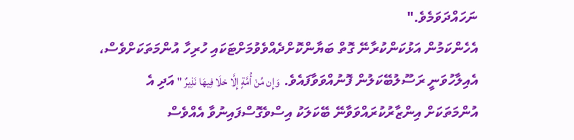ނަހައްދަވަމެވެ."
އެހެންކަމުން އަޅުކަންކުރާނޭ ގޮތް ބަޔާންކޮށްދެއްވެވުމަށްޓަކައި ހުރިހާ އުންމަތަކަށްވެސް، އެއިލާހުވަނީ ރަސޫލުބޭކަލުން ފޮނުއްވަވާފައެވެ. وَإِن مِّنْ أُمَّةٍ إِلَّا خلَا فِيهَا نَذِيرٌ " އަދި އެ އުންމަތަކަށް އިންޒާރުކުރައްވަވާނޭ ބޭކަލަކު އިސްވެގޮސްފައިނުވާ އެއްވެސް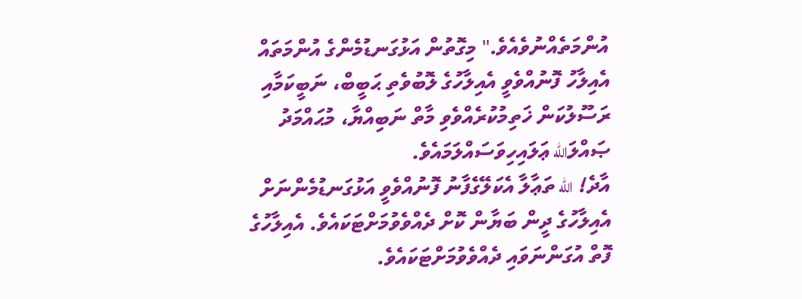އުންމަތެއްނުވެއެވެ." މިގޮތުން އަޅުގަނޑުމެންގެ އުންމަތައް އެއިލާހު ފޮނުއްވެވީ އެއިލާހުގެ ލޮބުވެތި ޙަބީބް، ނަބީކަމާއި ރަސޫލުކަން ޚަތިމުކުރެއްވެވި މާތް ނަބިއްޔާ، މުޙައްމަދު ޞައްލަالله ޢަލައިހިވަސައްލަމައެވެ.
އާދެ! الله ތަޢާލާ އެކަލޭގެފާނު ފޮނުއްވެވީ އަޅުގަނޑުމެންނަށް އެއިލާހުގެ ދީން ބަޔާން ކޮށް ދެއްވެވުމަށްޓަކައެވެ. އެއިލާހުގެ ފޮތް އުގަންނަވައި ދެއްވެވުމަށްޓަކައެވެ.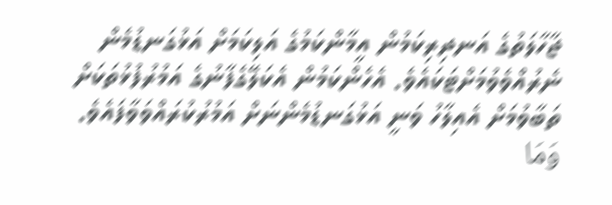ޖާހާލަތުގެ އަނދިރިކަމުން އީމާންކަމުގެ އަލިކަމަށް އަޅުގަނޑުމެން ނެރުއްވެވުމަށްޓަކައެވެ. އެހެންކަމުން އެކަލޭގެފާނުގެ އަމުރުފުޅުތަކަށް ތަބާވުމަށް އެއިލާހު ވަނީ އަޅުގަނޑުމެންނަށް އަމުރުކުރައްވަވާފައެވެ. وَمَا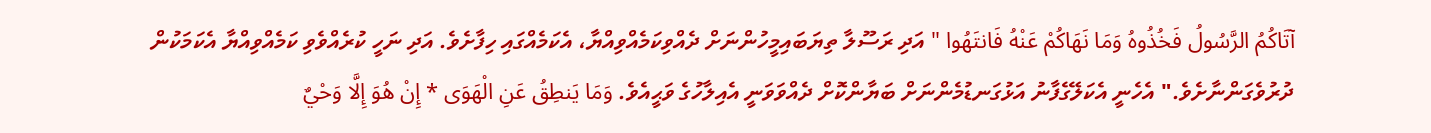آتَاكُمُ الرَّسُولُ فَخُذُوهُ وَمَا نَهَاكُمْ عَنْهُ فَانتَهُوا " އަދި ރަސޫލާ ތިޔަބައިމީހުންނަށް ދެއްވިކަމެއްވިއްޔާ، އެކަމެއްގައި ހިފާށެވެ. އަދި ނަހީ ކުރެއްވެވި ކަމެއްވިއްޔާ އެކަމަކުން ދުރުވެގަންނާށެވެ." އެހެނީ އެކަލޭގެފާނު އަޅުގަނޑުމެންނަށް ބަޔާންކޮށް ދެއްވަވަނީ އެއިލާހުގެ ވަޙީއެވެ. وَمَا يَنطِقُ عَنِ الْهَوَى * إِنْ هُوَ إِلَّا وَحْيٌ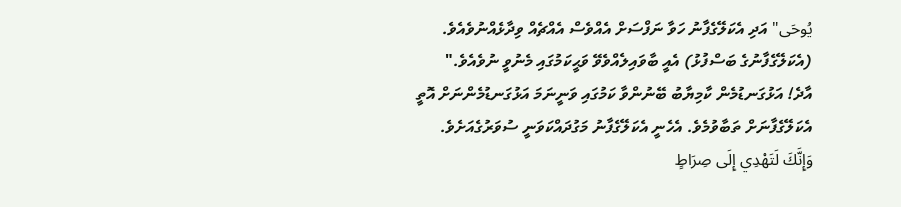يُوحَى" އަދި އެކަލޭގެފާނު ހަވާ ނަފްސަށް އެއްވެސް އެއްޗެއް ވިދާޅެއްނުވެއެވެ. (އެކަލޭގެފާނުގެ ބަސްފުޅު) އެއީ ބާވައިލެއްވެވޭ ވަޙީކަމުގައި މެނުވީ ނުވެއެވެ."
އާދެ! އަޅުގަނޑުމެން ކާމިޔާބު ބޭނުންވާ ކަމުގައި ވަނީނަމަ އަޅުގަނޑުމެންނަށް އޮތީ އެކަލޭގެފާނަށް ތަބާވުމެވެ. އެހެނީ އެކަލޭގެފާނު މަގުދައްކަވަނީ ސުވަރުގެއަށެވެ. وَإِنَّكَ لَتَهْدِي إِلَى صِرَاطٍ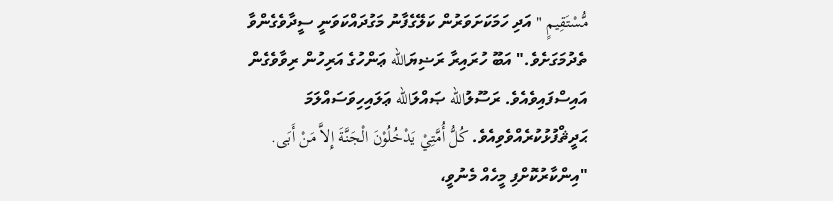مُّسْتَقِيمٍ " އަދި ހަމަކަށަވަރުން ކަލޭގެފާނު މަގުދައްކަވަނީ ސީދާވެގެންވާ ތެދުމަގަށެވެ." އަބޫ ހުރައިރާ ރަޟިޔަالله ޢަންހުގެ އަރިހުން ރިވާވެގެން އައިސްފައިވެއެވެ. ރަސޫލުالله ޞައްލަالله ޢަލައިހިވަސައްލަމަ ޙަދީޘްފުޅުކުރެއްވެވިއެވެ. كُلُّ أُمَّتِيْ يَدْخُلُوْنَ الْجَنَّةَ إِلاَّ مَنْ أَبَى. "އިންކާރުކޮށްފި މީހެއް މެނުވީ،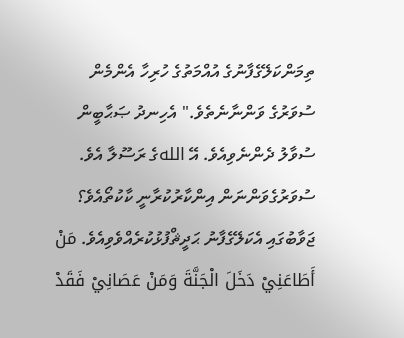ތިމަންކަލޭގެފާނުގެ އުއްމަތުގެ ހުރިހާ އެންމެން ސުވަރުގެ ވަންނާނެތެވެ." އެހިނދު ޞަޙާބީން ސުވާލު ދެންނެވިއެވެ. އޭ اللهގެ ރަސޫލާ އެވެ. ސުވަރުގެވަންނަން އިންކާރުކުރާނީ ކާކުތޯއެވެ؟ ޖަވާބުގައި އެކަލޭގެފާނު ޙަދީޘްފުޅުކުރެއްވެވިއެވެ. مَنْ أَطَاعَنِيْ دَخَلَ الْجَنَّةَ وَمَنْ عَصَانِيْ فَقَدْ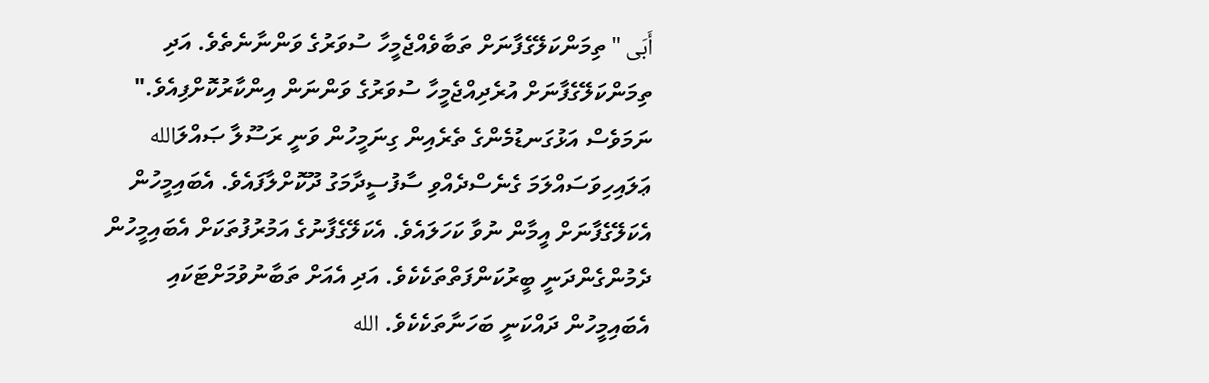أَبَى " ތިމަންކަލޭގެފާނަށް ތަބާވެއްޖެމީހާ ސުވަރުގެ ވަންނާނެތެވެ. އަދި ތިމަންކަލޭގެފާނަށް އުރެދިއްޖެމީހާ ސުވަރުގެ ވަންނަން އިންކާރުކޮށްފިއެވެ."
ނަމަވެސް އަޅުގަނޑުމެންގެ ތެރެއިން ގިނަމީހުން ވަނީ ރަސޫލާ ޞައްލަالله ޢަލައިހިވަސައްލަމަ ގެނެސްދެއްވި ސާފުސީދާމަގު ދޫކޮށްލާފައެވެ. އެބައިމީހުން އެކަލޭގެފާނަށް އީމާން ނުވާ ކަހަލައެވެ. އެކަލޭގެފާނުގެ އަމުރުފުތަކަށް އެބައިމީހުން ދެމުންގެންދަނީ ބީރުކަންފަތްތަކެކެވެ. އަދި އެއަށް ތަބާނުވުމަށްޓަކައި އެބައިމީހުން ދައްކަނީ ބަހަނާތަކެކެވެ. الله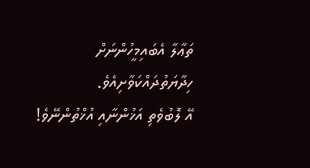ތަޢާލާ އެބައިމީހުންނަށް ހިދާޔަތުދައްކަވާށިއެވެ.
އޭ ލޮބުވެތި އަޚުންނާއި އުޚްތުންނޭވެ!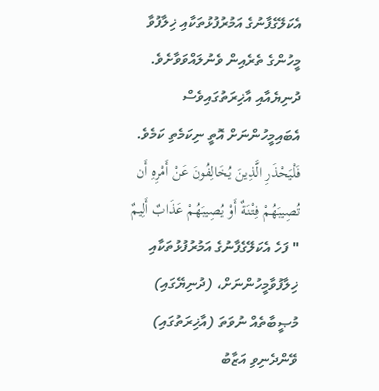އެކަލޭގެފާނުގެ އަމުރުފުޅުތަކާއި ޚިލާފުވާ މީހުންގެ ތެރެއިން ވެނުލައްވަވާށެވެ. ދުނިޔެއާއި އާޚިރަތުގައިވެސް އެބައިމީހުންނަށް އޮތީ ނިކަމެތި ކަމެވެ. فَلْيَحْذَرِ الَّذِينَ يُخَالِفُونَ عَنْ أَمْرِهِ أَن تُصِيبَهُمْ فِتْنَةٌ أَوْ يُصِيبَهُمْ عَذَابٌ أَلِيمٌ " ފަހެ އެކަލޭގެފާނުގެ އަމުރުފުޅުތަކާއި ޚިލާފުވާމީހުންނަށް، (ދުނިޔޭގައި) މުޞީބާތެއް ނުވަތަ (އާޚިރަތުގައި) ވޭންދެނިވި އަޒާބު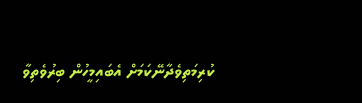ކުރިމަތިވެދާނޭކަމަށް އެބައިމީހުން ބިރުވެތިވާ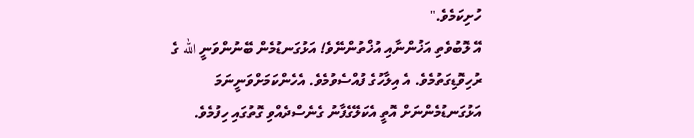ހުށިކަމެވެ."
އޭ ލޮބުވެތި އަޚުންނާއި އުޚްތުންނޭވެ! އަޅުގަނޑުމެން ބޭނުންވަނީ الله ގެ ރުހިވޮޑިގަތުމެވެ. އެ އިލާހުގެ ފުއްސެވުމެވެ. އެހެންކަމަށްވަނީނަމަ އަޅުގަނޑުމެންނަށް އޮތީ އެކަލޭގެފާނު ގެނެސްދެއްވި ގޮތުގައި ހިފުމެވެ.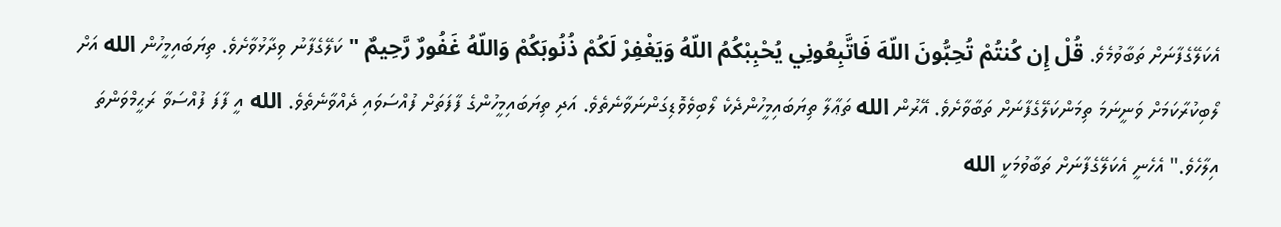އެކަލޭގެފާނަށް ތަބާވުމެވެ. قُلْ إِن كُنتُمْ تُحِبُّونَ اللّهَ فَاتَّبِعُونِي يُحْبِبْكُمُ اللّهُ وَيَغْفِرْ لَكُمْ ذُنُوبَكُمْ وَاللّهُ غَفُورٌ رَّحِيمٌ " ކަލޭގެފާނު ވިދާޅުވާށެވެ. ތިޔަބައިމީހުން الله އަށް ލޯބިކުރާކަމަށް ވަނީނަމަ ތިމަންކަލޭގެފާނަށް ތަބާވާށެވެ. އޭރުން الله ތަޢާލާ ތިޔަބައިމީހުންދެކެ ލޯބިވެވޮޑިގަންނަވާނެތެވެ. އަދި ތިޔަބައިމީހުންގެ ފާފަތަށް ފުއްސަވައި ދެއްވާނެތެވެ. الله އީ ފާފަ ފުއްސަވާ ރަޙީމްވަންތަ އިލާހެވެ." އެހެނީ އެކަލޭގެފާނަށް ތަބާވުމަކީ الله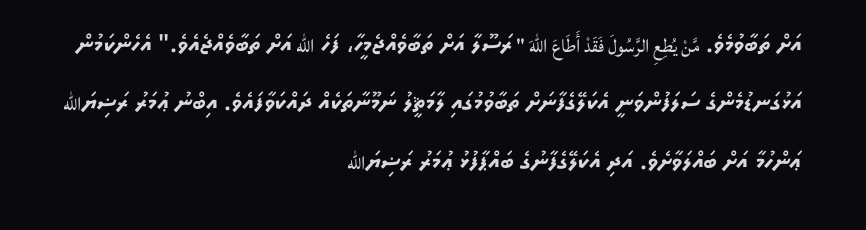އަށް ތަބާވުމެވެ. مَّنْ يُطِعِ الرَّسُولَ فَقَدْ أَطَاعَ اللّهَ " ރަސޫލާ އަށް ތަބާވެއްޖެމީހާ، ފަހެ الله އަށް ތަބާވެއްޖެއެވެ." އެހެންކަމުން އަޅުގަނޑުމެންގެ ސަލަފުންވަނީ އެކަލޭގެފާނަށް ތަބާވުމުގައި ލާމަޘީލު ނަމޫނާތަކެއް ދައްކަވާފައެވެ. އިބްނު ޢުމަރު ރަޟިޔަالله ޢަންހުމާ އަށް ބައްލަވާށެވެ. އަދި އެކަލޭގެފާނުގެ ބައްޕާފުޅު ޢުމަރު ރަޟިޔަالله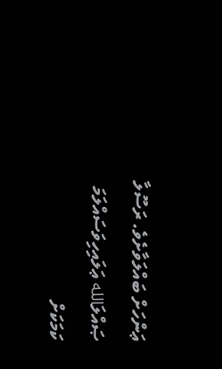ޢަންހަށް ބައްލަވާށެވެ. ރަސޫލާ ޞައްލަالله ޢަލައިހިވަސައްލަމަ ކަމަކަށް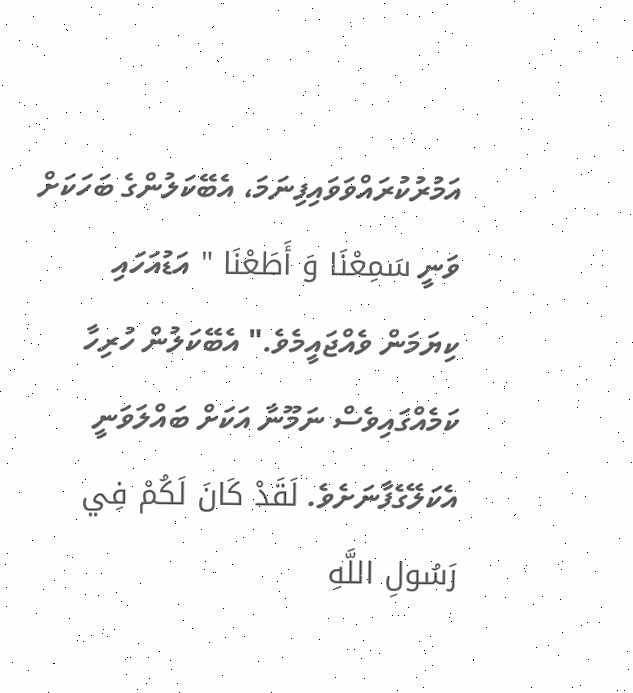އަމުރުކުރައްވަވައިފިނަމަ، އެބޭކަލުންގެ ބަހަކަށް ވަނީ سَمِعْنَا وَ أَطَعْنَا " އަޑުއަހައި ކިޔަމަން ވެއްޖައީމެވެ." އެބޭކަލުން ހުރިހާ ކަމެއްގައިވެސް ނަމޫނާ އަކަށް ބައްލަވަނީ އެކަލޭގެފާނަށެވެ. لَقَدْ كَانَ لَكُمْ فِي رَسُولِ اللَّهِ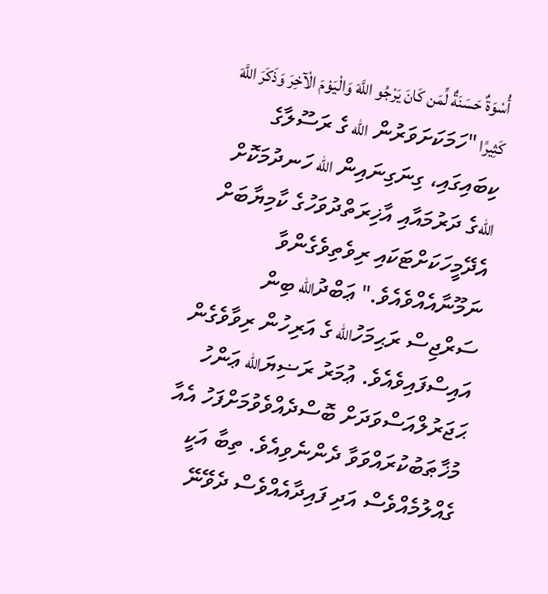أُسْوَةٌ حَسَنَةٌ لِّمَن كَانَ يَرْجُو اللَّهَ وَالْيَوْمَ الْآخِرَ وَذَكَرَ اللَّهَ كَثِيرًا "ހަމަކަށަވަރުން الله ގެ ރަސޫލާގެ ކިބައިގައި، ގިނަގިނައިން الله ހަނދުމަކޮށް اللهގެ ދަރުމައާއި އާޚިރަތްދުވަހުގެ ކާމިޔާބަށް އެދޭމީހަކަށްޓަކައި ރިވެތިވެގެންވާ ނަމޫނާއެއްވެއެވެ." ޢަބްދުالله ބިން ސަރްޖިސް ރަޙިމަހުالله ގެ އަރިހުން ރިވާވެގެން އައިސްފައިވެއެވެ. ޢުމަރު ރަޟިޔަالله ޢަންހު ޙަޖަރުލްއަސްވަދަށް ބޮސްދެއްވެވުމަށްފަހު އެއާ މުޚާޠަބުކުރައްވަވާ ދެންނެވިއެވެ. ތިބާ އަކީ ގެއްލުމެއްވެސް އަދި ފައިދާއެއްވެސް ދެވޭނޭ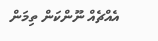އެއްޗެއް ނޫންކަން ތިމަން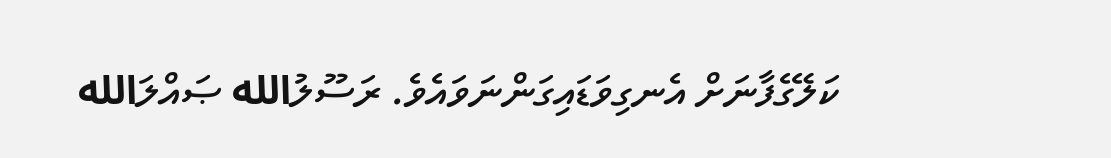ކަލޭގެފާނަށް އެނގިވަޑައިގަންނަވައެވެ. ރަސޫލުالله ޞައްލަالله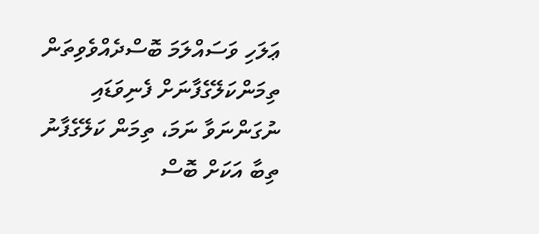ޢަލަހި ވަސައްލަމަ ބޮސްދެއްވެވިތަން ތިމަންކަލޭގެފާނަށް ފެނިވަޑައި ނުގަންނަވާ ނަމަ، ތިމަން ކަލޭގެފާނު ތިބާ އަކަށް ބޮސް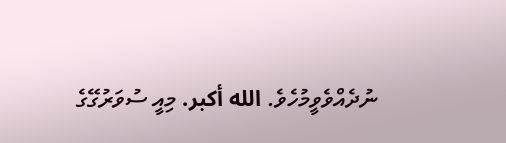ނުދެއްވެވީމުހެވެ. الله أكبر. މިއީ ސުވަރުގޭގެ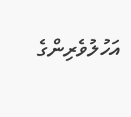އަހުލުވެރިންގެ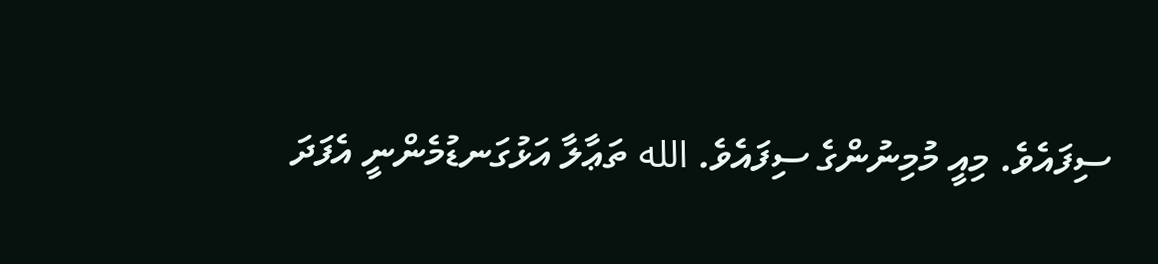ސިފައެވެ. މިއީ މުމިނުންގެ ސިފައެވެ. الله ތަޢާލާ އަޅުގަނޑުމެންނީ އެފަދަ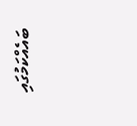ބައެއްކަމުގައި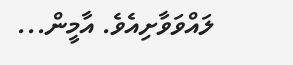ލައްވަވާށިއެވެ. އާމީން...